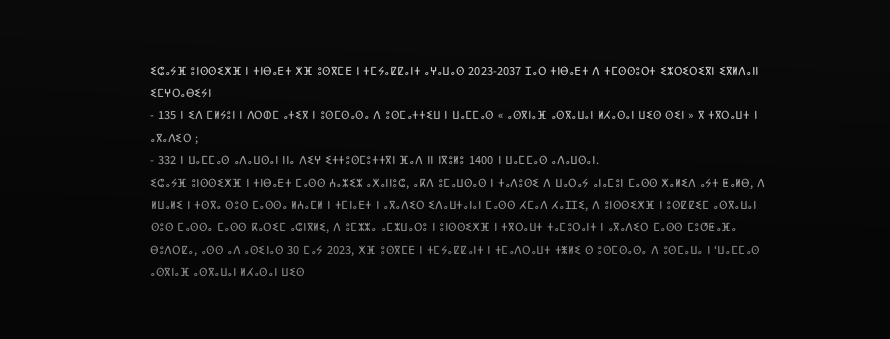ⵉⵛⴰⵢⴼ ⵓⵏⵙⵙⵉⵅⴼ ⵏ ⵜⵏⴱⴰⴹⵜ ⵅⴼ ⵓⵙⴳⵎⴹ ⵏ ⵜⵎⵢⴰⵇⵇⴰⵏⵜ ⴰⵖⴰⵡⴰⵙ 2023-2037 ⵊⴰⵔ ⵜⵏⴱⴰⴹⵜ ⴷ ⵜⵎⵙⵙⵓⵔⵜ ⵉⵣⵔⵉⵔⵉⴳⵏ ⵉⴳⵍⴷⴰⵏⵏ ⵉⵎⵖⵔⴰⴱⵉⵢⵏ
- 135 ⵏ ⵉⴷ ⵎⵍⵢⵓⵏ ⵏ ⴷⵔⵀⵎ ⴰⵜⵉⴳ ⵏ ⵓⵙⵎⵙⴰⵙⴰ ⴷ ⵓⵙⵎⴰⵜⵜⵉⵡ ⵏ ⵡⴰⵎⵎⴰⵙ « ⴰⵙⴳⵏⴰⴼ ⴰⵙⴳⴰⵡⴰⵏ ⵍⵃⴰⵙⴰⵏ ⵡⵉⵙ ⵙⵉⵏ » ⴳ ⵜⴳⵔⴰⵡⵜ ⵏ ⴰⴳⴰⴷⵉⵔ ;
- 332 ⵏ ⵡⴰⵎⵎⴰⵙ ⴰⴷⴰⵡⵙⴰⵏ ⵏⵏⴰ ⴷⵉⵖ ⵉⵜⵜⵓⵙⵎⵓⵜⵜⴳⵏ ⴼⴰⴷ ⵏⵏ ⵏⴳⵓⵍⵓ 1400 ⵏ ⵡⴰⵎⵎⴰⵙ ⴰⴷⴰⵡⵙⴰⵏ.
ⵉⵛⴰⵢⴼ ⵓⵏⵙⵙⵉⵅⴼ ⵏ ⵜⵏⴱⴰⴹⵜ ⵎⴰⵙⵙ ⵄⴰⵣⵉⵣ ⴰⵅⴰⵏⵏⵓⵛ, ⴰⴽⴷ ⵓⵎⴰⵡⵙⴰⵙ ⵏ ⵜⴰⴷⵓⵙⵉ ⴷ ⵡⴰⵔⴰⵢ ⴰⵏⴰⵎⵓⵏ ⵎⴰⵙⵙ ⵅⴰⵍⵉⴷ ⴰⵢⵜ ⵟⴰⵍⴱ, ⴷ ⵍⵡⴰⵍⵉ ⵏ ⵜⵙⴳⴰ ⵙⵓⵙ ⵎⴰⵙⵙⴰ ⵍⵄⴰⵎⵍ ⵏ ⵜⵎⵏⴰⴹⵜ ⵏ ⴰⴳⴰⴷⵉⵔ ⵉⴷⴰⵡⵜⴰⵏⴰⵏ ⵎⴰⵙⵙ ⵃⵎⴰⴷ ⵃⴰⵊⵊⵉ, ⴷ ⵓⵏⵙⵙⵉⵅⴼ ⵏ ⵓⵙⵇⵇⵉⵎ ⴰⵙⴳⴰⵡⴰⵏ ⵙⵓⵙ ⵎⴰⵙⵙⴰ ⵎⴰⵙⵙ ⴽⴰⵔⵉⵎ ⴰⵛⵏⴳⵍⵉ, ⴷ ⵓⵎⵣⵣⴰ ⴰⵎⵣⵡⴰⵔⵓ ⵏ ⵓⵏⵙⵙⵉⵅⴼ ⵏ ⵜⴳⵔⴰⵡⵜ ⵜⴰⵎⵓⵔⴰⵏⵜ ⵏ ⴰⴳⴰⴷⵉⵔ ⵎⴰⵙⵙ ⵎⵓⵚⵟⴰⴼⴰ ⴱⵓⴷⵔⵇⴰ, ⴰⵙⵙ ⴰⴷ ⴰⵙⵉⵏⴰⵙ 30 ⵎⴰⵢ 2023, ⵅⴼ ⵓⵙⴳⵎⴹ ⵏ ⵜⵎⵢⴰⵇⵇⴰⵏⵜ ⵏ ⵜⵎⴰⴷⵔⴰⵡⵜ ⵜⵥⵍⵉ ⵙ ⵓⵙⵎⵙⴰⵙⴰ ⴷ ⵓⵙⵎⴰⵡⴰ ⵏ ‘ⵡⴰⵎⵎⴰⵙ ⴰⵙⴳⵏⴰⴼ ⴰⵙⴳⴰⵡⴰⵏ ⵍⵃⴰⵙⴰⵏ ⵡⵉⵙ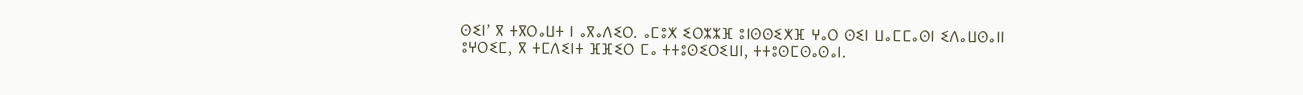ⵙⵉⵏ’ ⴳ ⵜⴳⵔⴰⵡⵜ ⵏ ⴰⴳⴰⴷⵉⵔ. ⴰⵎⵓⵅ ⵉⵔⵣⵣⴼ ⵓⵏⵙⵙⵉⵅⴼ ⵖⴰⵔ ⵙⵉⵏ ⵡⴰⵎⵎⴰⵙⵏ ⵉⴷⴰⵡⵙⴰⵏⵏ ⵓⵖⵔⵉⵎ, ⴳ ⵜⵎⴷⵉⵏⵜ ⴼⴼⵉⵔ ⵎⴰ ⵜⵜⵓⵙⵉⵔⵉⵡⵏ, ⵜⵜⵓⵙⵎⵙⴰⵙⴰⵏ.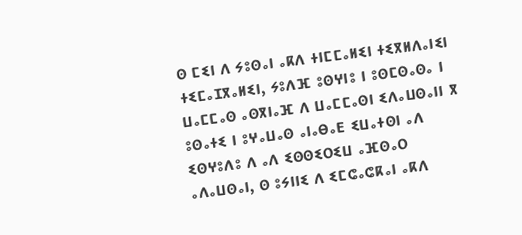ⵙ ⵎⵉⵏ ⴷ ⵢⵓⵙⴰⵏ ⴰⴽⴷ ⵜⵏⵎⵎⴰⵍⵉⵏ ⵜⵉⴳⵍⴷⴰⵏⵉⵏ ⵜⵉⵎⴰⵊⴳⴰⵍⵉⵏ, ⵢⵓⴷⴼ ⵓⵙⵖⵏⵓ ⵏ ⵓⵙⵎⵙⴰⵙⴰ ⵏ ⵡⴰⵎⵎⴰⵙ ⴰⵙⴳⵏⴰⴼ ⴷ ⵡⴰⵎⵎⴰⵙⵏ ⵉⴷⴰⵡⵙⴰⵏⵏ ⴳ ⵓⵙⴰⵜⵉ ⵏ ⵓⵖⴰⵡⴰⵙ ⴰⵏⴰⴱⴰⴹ ⵉⵡⴰⵜⵙⵏ ⴰⴷ ⵉⵙⵖⵓⴷⵓ ⴷ ⴰⴷ ⵉⵙⵙⵉⵔⵉⵡ ⴰⴼⵙⴰⵔ ⴰⴷⴰⵡⵙⴰⵏ, ⵙ ⵓⵢⵏⵏⵉ ⴷ ⵉⵎⵛⴰⵛⴽⴰⵏ ⴰⴽⴷ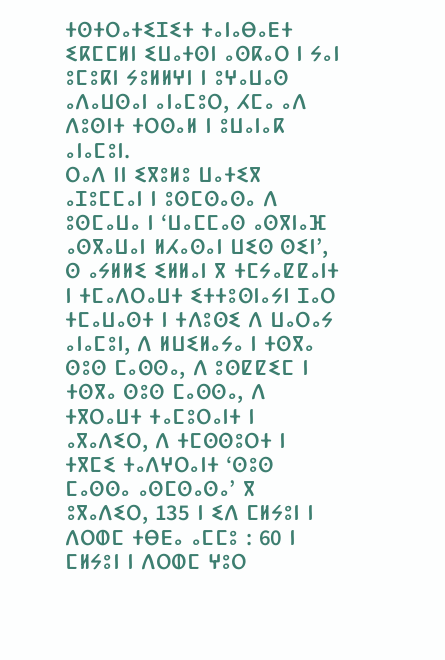ⵜⵙⵜⵔⴰⵜⵉⵊⵉⵜ ⵜⴰⵏⴰⴱⴰⴹⵜ ⵉⴽⵎⵎⵍⵏ ⵉⵡⴰⵜⵙⵏ ⴰⵙⴽⴰⵔ ⵏ ⵢⴰⵏ ⵓⵎⵓⴽⵏ ⵢⵓⵍⵍⵖⵏ ⵏ ⵓⵖⴰⵡⴰⵙ ⴰⴷⴰⵡⵙⴰⵏ ⴰⵏⴰⵎⵓⵔ, ⵃⵎⴰ ⴰⴷ ⴷⵓⵙⵏⵜ ⵜⵔⵙⴰⵍ ⵏ ⵓⵡⴰⵏⴰⴽ ⴰⵏⴰⵎⵓⵏ.
ⵔⴰⴷ ⵏⵏ ⵉⴳⵓⵍⵓ ⵡⴰⵜⵉⴳ ⴰⵊⵓⵎⵎⴰⵏ ⵏ ⵓⵙⵎⵙⴰⵙⴰ ⴷ ⵓⵙⵎⴰⵡⴰ ⵏ ‘ⵡⴰⵎⵎⴰⵙ ⴰⵙⴳⵏⴰⴼ ⴰⵙⴳⴰⵡⴰⵏ ⵍⵃⴰⵙⴰⵏ ⵡⵉⵙ ⵙⵉⵏ’, ⵙ ⴰⵢⵍⵍⵉ ⵉⵍⵍⴰⵏ ⴳ ⵜⵎⵢⴰⵇⵇⴰⵏⵜ ⵏ ⵜⵎⴰⴷⵔⴰⵡⵜ ⵉⵜⵜⵓⵙⵏⴰⵢⵏ ⵊⴰⵔ ⵜⵎⴰⵡⴰⵙⵜ ⵏ ⵜⴷⵓⵙⵉ ⴷ ⵡⴰⵔⴰⵢ ⴰⵏⴰⵎⵓⵏ, ⴷ ⵍⵡⵉⵍⴰⵢⴰ ⵏ ⵜⵙⴳⴰ ⵙⵓⵙ ⵎⴰⵙⵙⴰ, ⴷ ⵓⵙⵇⵇⵉⵎ ⵏ ⵜⵙⴳⴰ ⵙⵓⵙ ⵎⴰⵙⵙⴰ, ⴷ ⵜⴳⵔⴰⵡⵜ ⵜⴰⵎⵓⵔⴰⵏⵜ ⵏ ⴰⴳⴰⴷⵉⵔ, ⴷ ⵜⵎⵙⵙⵓⵔⵜ ⵏ ⵜⴳⵎⵉ ⵜⴰⴷⵖⵔⴰⵏⵜ ‘ⵙⵓⵙ ⵎⴰⵙⵙⴰ ⴰⵙⵎⵙⴰⵙⴰ’ ⴳ ⵓⴳⴰⴷⵉⵔ, 135 ⵏ ⵉⴷ ⵎⵍⵢⵓⵏ ⵏ ⴷⵔⵀⵎ ⵜⴱⴹⴰ ⴰⵎⵎⵓ : 60 ⵏ ⵎⵍⵢⵓⵏ ⵏ ⴷⵔⵀⵎ ⵖⵓⵔ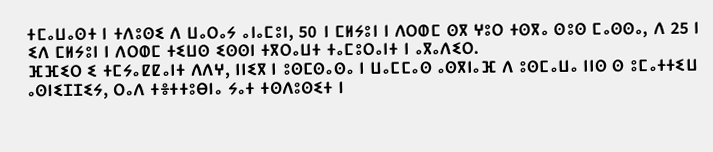ⵜⵎⴰⵡⴰⵙⵜ ⵏ ⵜⴷⵓⵙⵉ ⴷ ⵡⴰⵔⴰⵢ ⴰⵏⴰⵎⵓⵏ, 50 ⵏ ⵎⵍⵢⵓⵏ ⵏ ⴷⵔⵀⵎ ⵙⴳ ⵖⵓⵔ ⵜⵙⴳⴰ ⵙⵓⵙ ⵎⴰⵙⵙⴰ, ⴷ 25 ⵏ ⵉⴷ ⵎⵍⵢⵓⵏ ⵏ ⴷⵔⵀⵎ ⵜⵉⵡⵙ ⵉⵙⵙⵏ ⵜⴳⵔⴰⵡⵜ ⵜⴰⵎⵓⵔⴰⵏⵜ ⵏ ⴰⴳⴰⴷⵉⵔ.
ⴼⴼⵉⵔ ⵉ ⵜⵎⵢⴰⵇⵇⴰⵏⵜ ⴷⴷⵖ, ⵏⵏⵉⴳ ⵏ ⵓⵙⵎⵙⴰⵙⴰ ⵏ ⵡⴰⵎⵎⴰⵙ ⴰⵙⴳⵏⴰⴼ ⴷ ⵓⵙⵎⴰⵡⴰ ⵏⵏⵙ ⵙ ⵓⵎⴰⵜⵜⵉⵡ ⴰⵙⵏⵉⵊⵊⵉⵢ, ⵔⴰⴷ ⵜⴻⵜⵜⵓⴱⵏⴰ ⵢⴰⵜ ⵜⵙⴷⵓⵙⵉⵜ ⵏ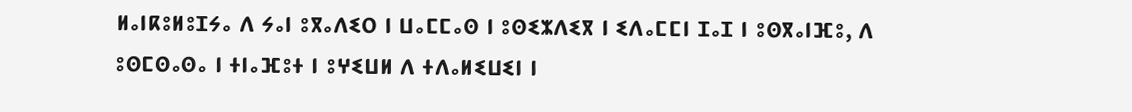ⵍⴰⵏⴽⵓⵍⵓⵊⵢⴰ ⴷ ⵢⴰⵏ ⵓⴳⴰⴷⵉⵔ ⵏ ⵡⴰⵎⵎⴰⵙ ⵏ ⵓⵙⵉⵣⴷⵉⴳ ⵏ ⵉⴷⴰⵎⵎⵏ ⵊⴰⵊ ⵏ ⵓⵙⴳⴰⵏⴼⵓ, ⴷ ⵓⵙⵎⵙⴰⵙⴰ ⵏ ⵜⵏⴰⴼⵓⵜ ⵏ ⵓⵖⵉⵡⵍ ⴷ ⵜⴷⴰⵍⵉⵡⵉⵏ ⵏ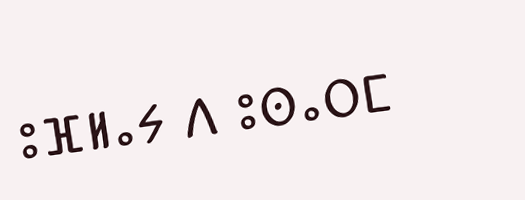ⵓⴼⵍⴰⵢ ⴷ ⵓⵙⴰⵔⵎ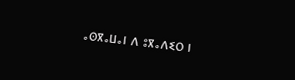ⴰⵙⴳⴰⵡⴰⵏ ⴷ ⵓⴳⴰⴷⵉⵔ ⵏ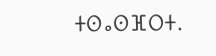ⵜⵙⴰⵙⴼⵔⵜ.